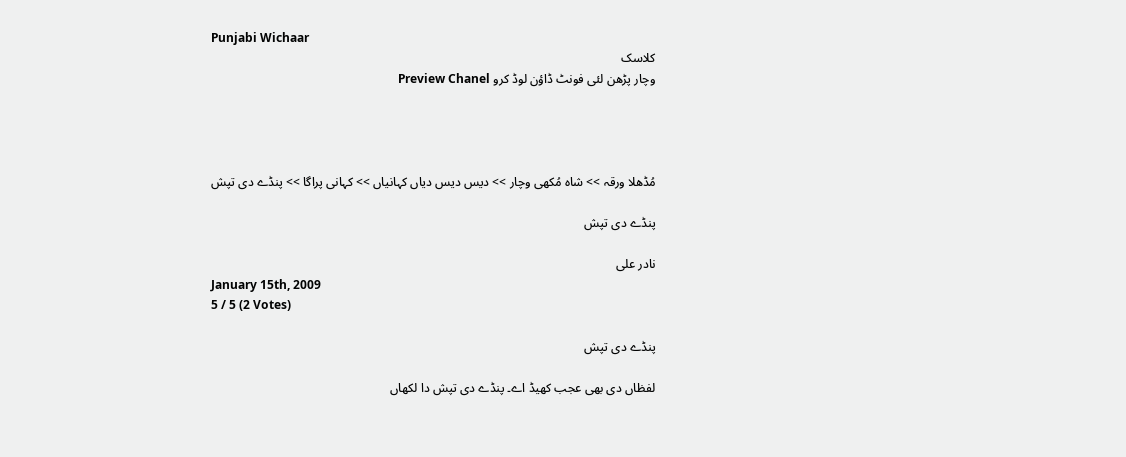Punjabi Wichaar
کلاسک
وچار پڑھن لئی فونٹ ڈاؤن لوڈ کرو Preview Chanel




مُڈھلا ورقہ >> شاہ مُکھی وچار >> دیس دیس دیاں کہانیاں >> کہانی پراگا >> پنڈے دی تپش

پنڈے دی تپش

نادر علی
January 15th, 2009
5 / 5 (2 Votes)

پنڈے دی تپش

لفظاں دی بھی عجب کھیڈ اے۔ پنڈے دی تپش دا لکھاں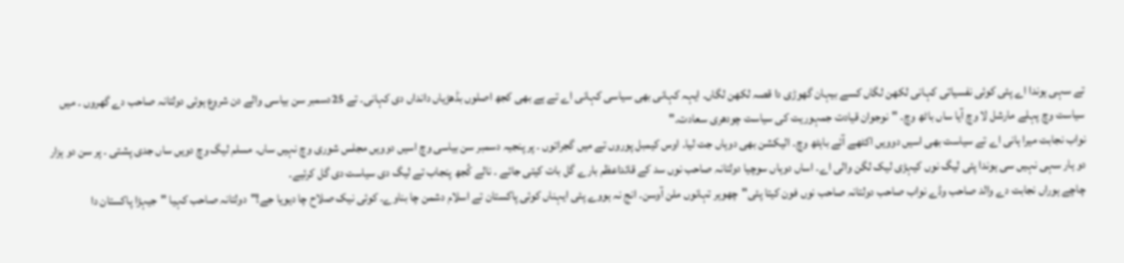تے سہی ہوندا اے پئی کوئی نفسیاتی کہانی لکھن لگاں کسے بیہان گھوڑی دا قصہ لکھن لگاں۔ ایہہ کہانی بھی سیاسی کہانی اے تے ہے بھی کجھ اصلوں بڈھڑیاں دانداں دی کہانی۔ تے 25دسمبر سن بیاسی والے دن شروع ہوئی دولتانہ صاحب دے گھروں ۔ میں سیاست وچ پہلے مارشل لا وچ آیا ساں باٹھ وچ۔ "نوجوان قیادت جمہوریت کی سیاست چودھری سعادت۔"
نواب نجابت میرا ہانی اے تے سیاست بھی اسیں دوویں اکٹھے آئے باہٹھ وچ۔ الیکشن بھی دوہاں جت لیا۔ اوس کیمبل پوروں تے میں گجراتوں ۔ پر پنجیہ دسمبر سن بیاسی وچ اسیں دوویں مجلس شوری وچ نہیں ساں۔ مسلم لیگ وچ دویں ساں جدی پشتی ۔ پر سن دو ہزار دو ہار سہی نہیں سی ہوندا پئی لیگ نوں کیہڑی لیک لگن والی اے۔ اساں دوہاں سوچیا دولتانہ صاحب نوں سد کے قائداعظم بارے گل بات کیتی جائے ۔ نالے کُجھ پنجاب تے لیگ دی سیاست دی گل کرئیے۔
چاچے ہوراں نجابت دے والد صاحب وڈے نواب صاحب دولتانہ صاحب نوں فون کیتا پئی"چھوہر تہانوں ملن آوسن۔ انج نہ ہووے پئی ایہناں کوئی پاکستان تے اسلام دشمن چا بناوے۔ کوئی نیک صلاح چا دیویا جے!"دولتانہ صاحب کہیا "جیہڑا پاکستان دا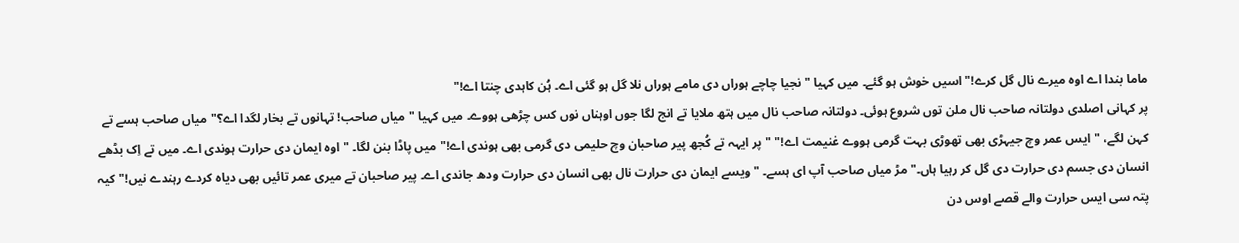ماما بندا اے اوہ میرے نال گل کرے!"اسیں خوش ہو گئے۔ میں کہیا "نجیا چاچے ہوراں دی مامے ہوراں نلا گل ہو گئی اے۔ ہُن کاہدی چنتا اے!"
پر کہانی اصلدی دولتانہ صاحب نال ملن توں شروع ہوئی۔ دولتانہ صاحب نال میں ہتھ ملایا تے انج لگا جوں اوہناں نوں کس چڑھی ہووے۔ میں کہیا "میاں صاحب! تہانوں تے بخار لگدا اے؟"میاں صاحب ہسے تے کہن لگے، "ایس عمر وچ جیہڑی بھی تھوڑی بہت گرمی ہووے غنیمت اے!" "پر ایہہ تے کُجھ پیر صاحبان وچ حلیمی دی گرمی بھی ہوندی اے!"میں پاڈا بنن لگا۔ "اوہ ایمان دی حرارت ہوندی اے۔ میں تے اِک بڈھے انسان دی جسم دی حرارت دی گل کر رہیا ہاں۔"مڑ میاں صاحب آپ ای ہسے۔ "ویسے ایمان دی حرارت نال بھی انسان دی حرارت ودھ جاندی اے۔ پیر صاحبان تے میری عمر تائیں بھی دیاہ کردے رہندے نیں!"کیہ پتہ سی ایس حرارت والے قصے اوس دن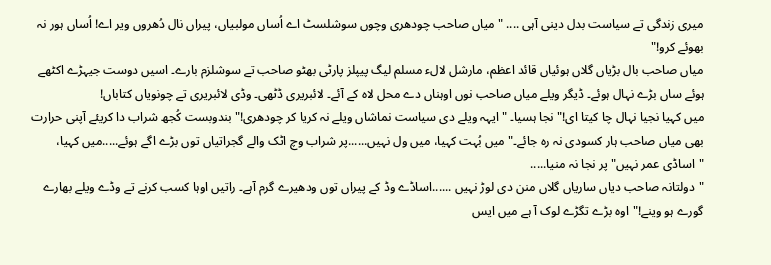میری زندگی تے سیاست بدل دینی آہی .... "میاں صاحب چودھری وچوں سوشلسٹ اے اُساں مولبیاں، پیراں نال دُھروں ویر اے! اُساں ہور نہ بھوئے کرو!"
میاں صاحب بال بڑیاں گلاں ہوئیاں قائد اعظم، مارشل لالء مسلم لیگ پیپلز پارٹی بھٹو صاحب تے سوشلزم بارے۔ اسیں دوست جیہڑے اکٹھے ہوئے ساں بڑے نہال ہوئے۔ ڈیگر ویلے میاں صاحب نوں اوہناں دے محل لاہ کے آئے۔ لائبریری ڈٹھی۔ وڈی لائبریری تے چونویاں کتاباں!
میں کہیا نجیا نہال چا کیتا ای!" نجا ہسیا۔ "ایہہ ویلے دی سیاست نماشاں ویلے نہ کریا کر چودھری!"بندوبست کُجھ شراب دا کریئے آپنی حرارت بھی میاں صاحب ہار کسودی نہ رہ جائے۔"میں بُہت کہیا، میں ول نہیں......پر شراب وچ اٹک والے گجراتیاں توں بڑے اگے ہوئے.....میں کہیا، "اساڈی عمر نہیں"پر نجا نہ منیا.....
"دولتانہ صاحب دیاں ساریاں گلاں منن دی لوڑ نہیں ......اساڈے وڈ کے پیراں توں ودھیرے گرم آہے۔ راتیں اوہا کسب کرنے تے وڈے ویلے بھارے گورے ہو وینے!"اوہ بڑے تگڑے لوک آ ہے میں ایس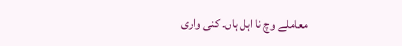معاملے وچ نا اہل ہاں۔ کنی واری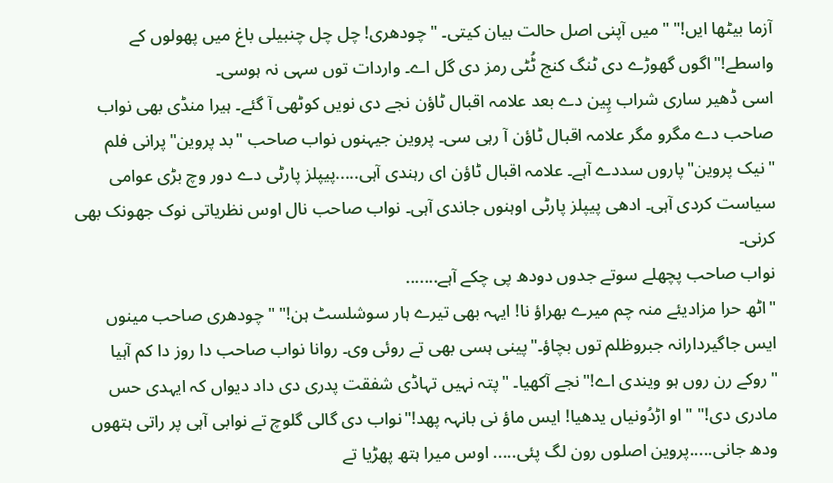آزما بیٹھا ایں!" "میں آپنی اصل حالت بیان کیتی۔ "چودھری! چل چل چنبیلی باغ میں پھولوں کے واسطے!"اگوں گھوڑے دی ٹنگ کنج ٹُٹی رمز دی گل اے۔ واردات توں سہی نہ ہوسی۔
اسی ڈھیر ساری شراب پِین دے بعد علامہ اقبال ٹاؤن نجے دی نویں کوٹھی آ گئے۔ ہیرا منڈی بھی نواب صاحب دے مگرو مگر علامہ اقبال ٹاؤن آ رہی سی۔ پروین جیہنوں نواب صاحب "بد پروین"پرانی فلم "نیک پروین"پاروں سددے آہے۔ علامہ اقبال ٹاؤن ای رہندی آہی.....پیپلز پارٹی دے دور وچ بڑی عوامی سیاست کردی آہی۔ ادھی پیپلز پارٹی اوہنوں جاندی آہی۔ نواب صاحب نال اوس نظریاتی نوک جھونک بھی کرنی۔
نواب صاحب پچھلے سوتے جدوں دودھ پی چکے آہے.......
"اٹھ حرا مزادیئے منہ چم میرے بھراؤ نا! ایہہ بھی تیرے ہار سوشلسٹ ہن!" "چودھری صاحب مینوں ایس جاگیردارانہ جبروظلم توں بچاؤ۔"پینی ہسی بھی تے روئی وی۔ روانا نواب صاحب دا روز دا کم آہیا "روکے رن روں ہو ویندی اے!"نجے آکھیا۔ "پتہ نہیں تہاڈی شفقت پدری دی داد دیواں کہ ایہدی حس مادری دی!" "او اڑدُونیاں یدھیا! ایس ماؤ نی بانہہ پھد!"نواب دی گالی گلوچ تے نوابی آہی پر راتی ہتھوں ودھ جانی.....پروین اصلوں رون لگ پئی..... اوس میرا ہتھ پھڑیا تے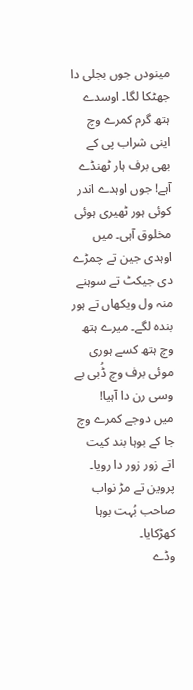مینودں جوں بجلی دا جھٹکا لگا۔ اوسدے ہتھ گرم کمرے وچ اینی شراب پی کے بھی برف ہار ٹھنڈے آہے! جوں اوہدے اندر کوئی ہور ٹھیری ہوئی مخلوق آہی۔ میں اوہدی جین تے چمڑے دی جیکٹ تے سوہنے منہ ول ویکھاں تے ہور بندہ لگے۔ میرے ہتھ وچ ہتھ کسے ہوری موئی برف وچ ڈُبی بے وسی رن دا آہیا!
میں دوجے کمرے وچ جا کے بوہا بند کیت اتے زور زور دا رویا۔ پروین تے مڑ نواب صاحب بُہت بوہا کھڑکایا۔
وڈے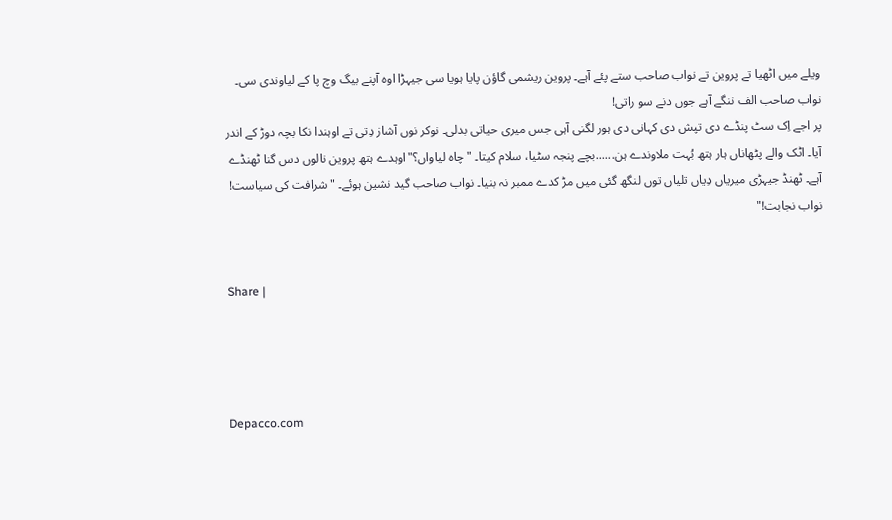ویلے میں اٹھیا تے پروین تے نواب صاحب ستے پئے آہے۔ پروین ریشمی گاؤن پایا ہویا سی جیہڑا اوہ آپنے بیگ وچ پا کے لیاوندی سی۔ نواب صاحب الف ننگے آہے جوں دنے سو راتی!
پر اجے اِک سٹ پنڈے دی تپش دی کہانی دی ہور لگنی آہی جس میری حیاتی بدلی۔ نوکر نوں آشاز دِتی تے اوہندا نکا بچہ دوڑ کے اندر آیا۔ اٹک والے پٹھاناں ہار ہتھ بُہت ملاوندے ہن......بچے پنجہ سٹیا، سلام کیتا۔ "چاہ لیاواں؟"اوہدے ہتھ پروین نالوں دس گنا ٹھنڈے آہے۔ ٹھنڈ جیہڑی میریاں دِیاں تلیاں توں لنگھ گئی میں مڑ کدے ممبر نہ بنیا۔ نواب صاحب گید نشین ہوئے۔ "شرافت کی سیاست! نواب نجابت!"


Share |




Depacco.com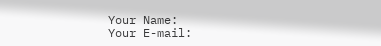Your Name:
Your E-mail: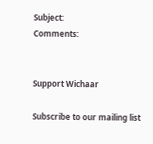Subject:
Comments:


Support Wichaar

Subscribe to our mailing list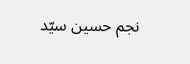نجم حسین سیّد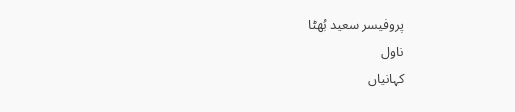پروفیسر سعید بُھٹا
ناول
کہانیاں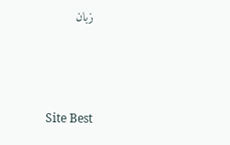زبان



Site Best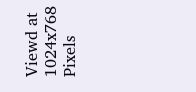Viewd at 1024x768 Pixels